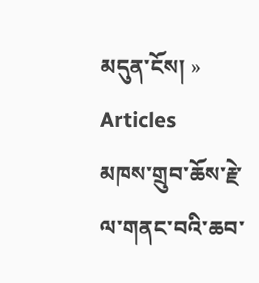མདུན་ངོས། » Articles
མཁས་གྲུབ་ཆོས་རྗེ་ལ་གནང་བའི་ཆབ་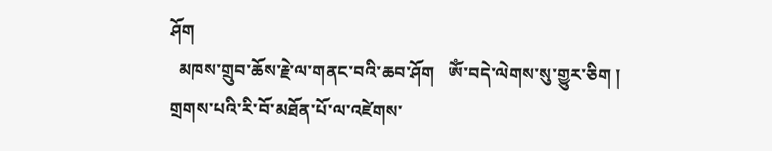ཤོག
  མཁས་གྲུབ་ཆོས་རྗེ་ལ་གནང་བའི་ཆབ་ཤོག   ཨོཾ་བདེ་ལེགས་སུ་གྱུར་ཅིག ། གྲགས་པའི་རི་བོ་མཐོན་པོ་ལ་འཛེགས་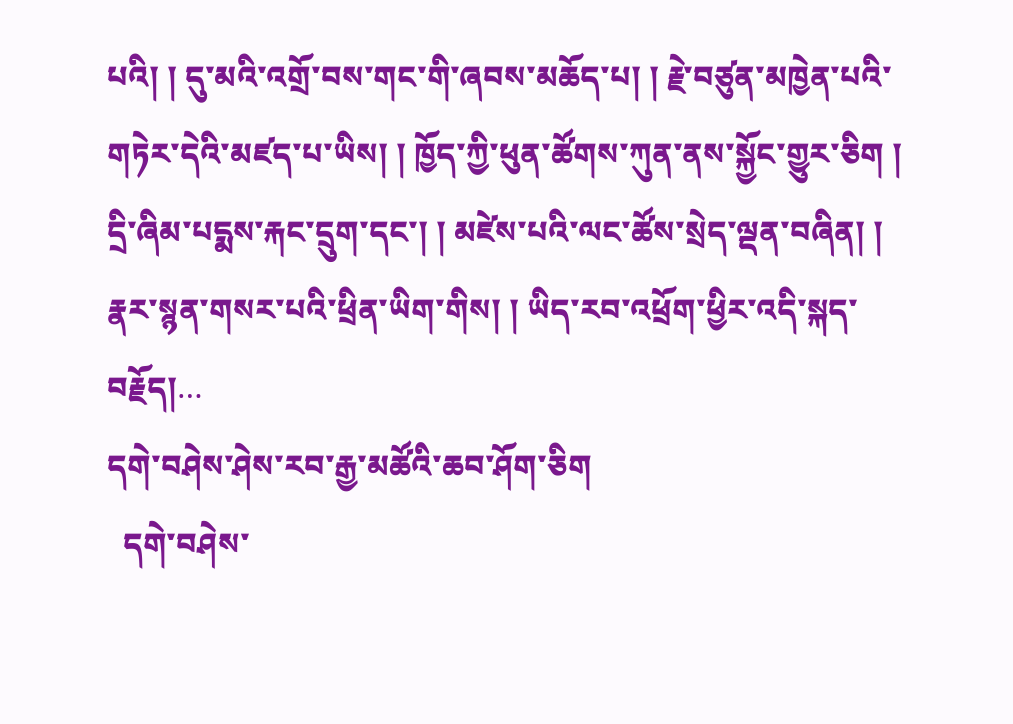པའི། ། དུ་མའི་འགྲོ་བས་གང་གི་ཞབས་མཆོད་པ། ། རྗེ་བཙུན་མཁྱེན་པའི་གཏེར་དེའི་མཛད་པ་ཡིས། ། ཁྱོད་ཀྱི་ཕུན་ཚོགས་ཀུན་ནས་སྐྱོང་གྱུར་ཅིག ། དྲི་ཞིམ་པདྨས་རྐང་དྲུག་དང་། ། མཛེས་པའི་ལང་ཚོས་སྲེད་ལྡན་བཞིན། ། རྣར་སྙན་གསར་པའི་ཕྲིན་ཡིག་གིས། ། ཡིད་རབ་འཕྲོག་ཕྱིར་འདི་སྐད་བརྗོད།…
དགེ་བཤེས་ཤེས་རབ་རྒྱ་མཚོའི་ཆབ་ཤོག་ཅིག
  དགེ་བཤེས་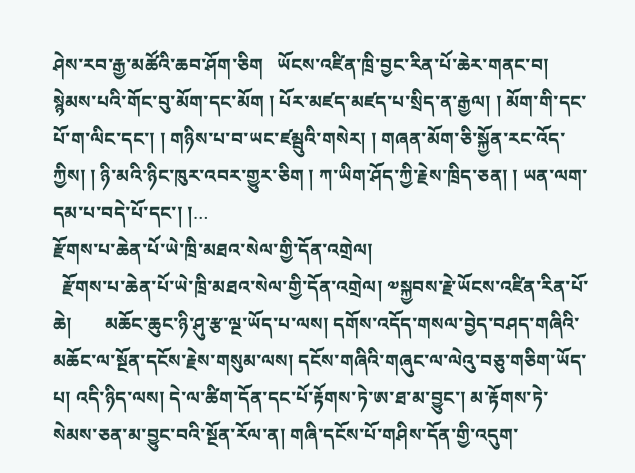ཤེས་རབ་རྒྱ་མཚོའི་ཆབ་ཤོག་ཅིག   ཡོངས་འཛིན་ཁྲི་བྱང་རིན་པོ་ཆེར་གནང་བ། སྙེམས་པའི་གོང་བུ་མོག་དང་མོག ། པོར་མཛད་མཛད་པ་སྲིད་ན་རྒྱལ། ། མོག་གི་དང་པོ་ག་ལིང་དང་། ། གཉིས་པ་བ་ཡང་ཛམྦུའི་གསེར། ། གཞན་མོག་ཅི་སྐྱོན་རང་འོད་ཀྱིས། ། ཉི་མའི་ཉིང་ཁུར་འབར་གྱུར་ཅིག ། ཀ་ཡིག་ཤོད་ཀྱི་རྗེས་ཁྲིད་ཅན། ། ཡན་ལག་དམ་པ་བདེ་པོ་དང་། །…
རྫོགས་པ་ཆེན་པོ་ཡེ་ཁྲི་མཐའ་སེལ་གྱི་དོན་འགྲེལ།
  རྫོགས་པ་ཆེན་པོ་ཡེ་ཁྲི་མཐའ་སེལ་གྱི་དོན་འགྲེལ། ༧སྐྱབས་རྗེ་ཡོངས་འཛིན་རིན་པོ་ཆེ།       མཆོང་ཆུང་ཉི་ཤུ་རྩ་ལྔ་ཡོད་པ་ལས། དགོས་འདོད་གསལ་བྱེད་བཤད་གཞིའི་མཆོང་ལ་སྔོན་དངོས་རྗེས་གསུམ་ལས། དངོས་གཞིའི་གཞུང་ལ་ལེའུ་བཅུ་གཅིག་ཡོད་པ། འདི་ཉིད་ལས། དེ་ལ་ཚིག་དོན་དང་པོ་རྟོགས་ཏེ་ཨ་ཐ་མ་བྱུང་། མ་རྟོགས་ཏེ་སེམས་ཅན་མ་བྱུང་བའི་སྔོན་རོལ་ན། གཞི་དངོས་པོ་གཤིས་དོན་གྱི་འདུག་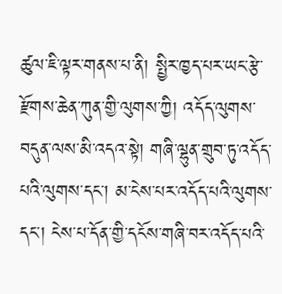ཚུལ་ཇི་ལྟར་གནས་པ་ནི། སྤྱིར་ཁྱད་པར་ཡང་རྩེ་རྫོགས་ཆེན་ཀུན་གྱི་ལུགས་ཀྱི། འདོད་ལུགས་བདུན་ལས་མི་འདའ་སྟེ། གཞི་ལྷུན་གྲུབ་ཏུ་འདོད་པའི་ལུགས་དང་། མ་ངེས་པར་འདོད་པའི་ལུགས་དང་། ངེས་པ་དོན་གྱི་དངོས་གཞི་བར་འདོད་པའི་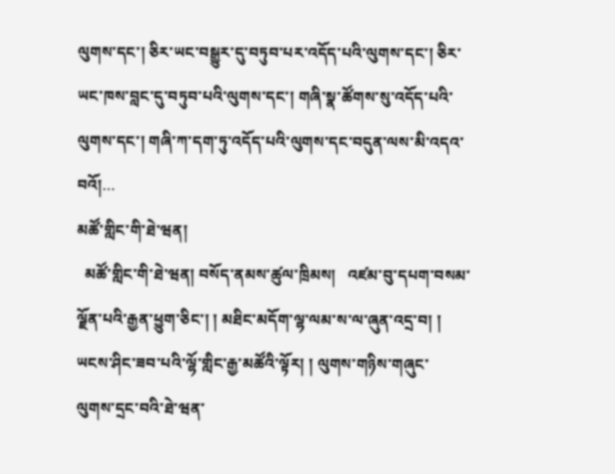ལུགས་དང་། ཅིར་ཡང་བསྒྱུར་དུ་བཏུབ་པར་འདོད་པའི་ལུགས་དང་། ཅིར་ཡང་ཁས་བླང་དུ་བཏུབ་པའི་ལུགས་དང་། གཞི་སྣ་ཚོགས་སུ་འདོད་པའི་ལུགས་དང་། གཞི་ཀ་དག་ཏུ་འདོད་པའི་ལུགས་དང་བདུན་ལས་མི་འདའ་བའོ།…
མཚོ་གླིང་གི་ཐེ་ཝན།
  མཚོ་གླིང་གི་ཐེ་ཝན། བསོད་ནམས་ཚུལ་ཁྲིམས།   འཛམ་བུ་དཔག་བསམ་ལྗོན་པའི་རྒྱན་ཕྱུག་ཅིང་། ། མཐིང་མདོག་ལྷ་ལམ་ས་ལ་ཞུན་འདྲ་བ། ། ཡངས་ཤིང་ཟབ་པའི་ལྷོ་གླིང་རྒྱ་མཚོའི་ལྟོར། ། ལུགས་གཉིས་གཞུང་ལུགས་དྲང་བའི་ཐེ་ཝན་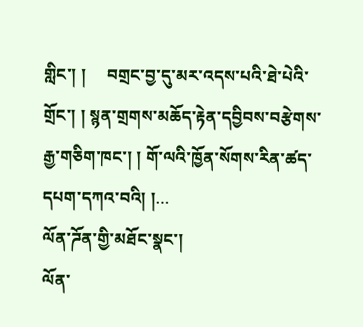གླིང་། །     བགྲང་བྱ་དུ་མར་འདས་པའི་ཐེ་པེའི་གྲོང་། ། སྙན་གྲགས་མཆོད་རྟེན་དབྱིབས་བརྩེགས་རྒྱ་གཅིག་ཁང་། ། གོ་ལའི་ཁྱོན་སོགས་རིན་ཚད་དཔག་དཀའ་བའི། །…
ལོན་ཌོན་གྱི་མཐོང་སྣང་།
ལོན་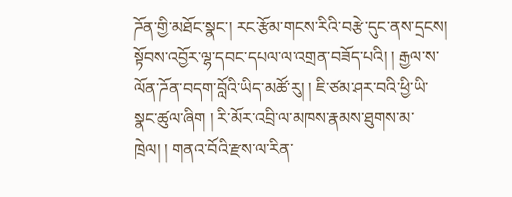ཌོན་གྱི་མཐོང་སྣང་། རང་རྩོམ་གངས་རིའི་བརྩེ་དུང་ནས་དྲངས།   སྟོབས་འབྱོར་ལྷ་དབང་དཔལ་ལ་འགྲན་བཟོད་པའི། ། རྒྱལ་ས་ལོན་ཌོན་བདག་བློའི་ཡིད་མཚོ་རུ། ། ཇི་ཙམ་ཤར་བའི་ཕྱི་ཡི་སྣང་ཚུལ་ཞིག ། རི་མོར་འབྲི་ལ་མཁས་རྣམས་ཐུགས་མ་ཁྲེལ། ། གནའ་བོའི་རྫས་ལ་རིན་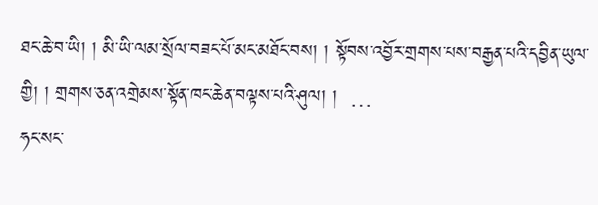ཐང་ཆེ་བ་ཡི། ། མི་ཡི་ལམ་སྲོལ་བཟང་པོ་མང་མཐོང་བས། ། སྟོབས་འབྱོར་གྲགས་པས་བརྒྱན་པའི་དབྱིན་ཡུལ་གྱི། ། གྲགས་ཅན་འགྲེམས་སྟོན་ཁང་ཆེན་བལྟས་པའི་ཤུལ། །  …
ཧང་སང་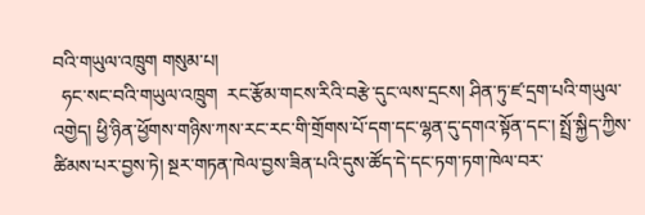བའི་གཡུལ་འཁྲུག གསུམ་པ།
  ཧང་སང་བའི་གཡུལ་འཁྲུག  རང་རྩོམ་གངས་རིའི་བརྩེ་དུང་ལས་དྲངས། ཤིན་ཏུ་ཛ་དྲག་པའི་གཡུལ་འགྱེད། ཕྱི་ཉིན་ཕྱོགས་གཉིས་ཀས་རང་རང་གི་གྲོགས་པོ་དག་དང་ལྷན་དུ་དགའ་སྟོན་དང་། སྤྲོ་སྐྱིད་ཀྱིས་ཚིམས་པར་བྱས་ཏེ། སྔར་གཏན་ཁེལ་བྱས་ཟིན་པའི་དུས་ཚོད་དེ་དང་ཏག་ཏག་ཁེལ་བར་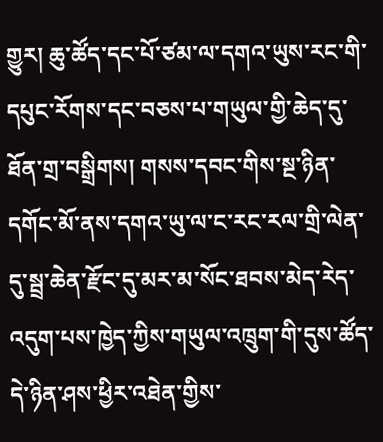གྱུར། ཆུ་ཚོད་དང་པོ་ཙམ་ལ་དགའ་ཡུས་རང་གི་དཔུང་རོགས་དང་བཅས་པ་གཡུལ་གྱི་ཆེད་དུ་ཐོན་གྲ་བསྒྲིགས། གསས་དབང་གིས་སྔ་ཉིན་དགོང་མོ་ནས་དགའ་ཡུ་ལ་ང་རང་རལ་གྲི་ལེན་དུ་སྦྲ་ཆེན་རྫོང་དུ་མར་མ་སོང་ཐབས་མེད་རེད་འདུག་པས་ཁྱེད་ཀྱིས་གཡུལ་འཁྲུག་གི་དུས་ཚོད་དེ་ཉིན་ཤས་ཕྱིར་འཐེན་གྱིས་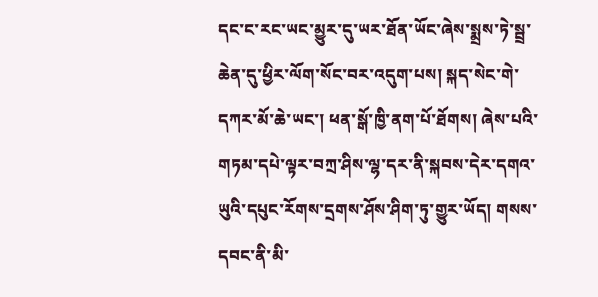དང་ང་རང་ཡང་མྱུར་དུ་ཡར་ཐོན་ཡོང་ཞེས་སྨྲས་ཏེ་སྦྲ་ཆེན་དུ་ཕྱིར་ལོག་སོང་བར་འདུག་པས། སྐད་སེང་གེ་དཀར་མོ་ཆེ་ཡང་། ཕན་སྒོ་ཁྱི་ནག་པོ་ཐོགས། ཞེས་པའི་གཏམ་དཔེ་ལྟར་བཀྲ་ཤིས་ལྷ་དར་ནི་སྐབས་དེར་དགའ་ཡུའི་དཔུང་རོགས་དྲགས་ཤོས་ཤིག་ཏུ་གྱུར་ཡོད། གསས་དབང་ནི་མི་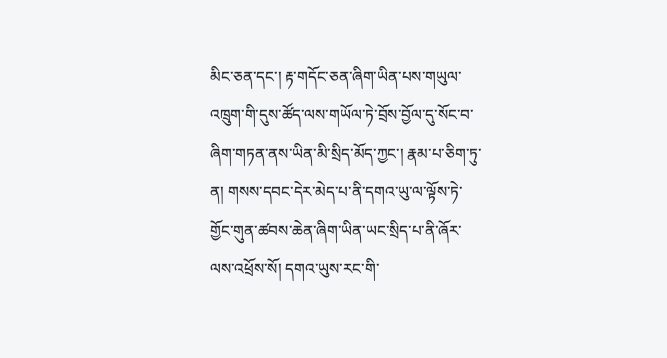མིང་ཅན་དང་། རྟ་གདོང་ཅན་ཞིག་ཡིན་པས་གཡུལ་འཁྲུག་གི་དུས་ཚོད་ལས་གཡོལ་ཏེ་བྲོས་བྱོལ་དུ་སོང་བ་ཞིག་གཏན་ནས་ཡིན་མི་སྲིད་མོད་ཀྱང་། རྣམ་པ་ཅིག་ཏུ་ན། གསས་དབང་དེར་མེད་པ་ནི་དགའ་ཡུ་ལ་ལྟོས་ཏེ་གྱོང་གུན་ཚབས་ཆེན་ཞིག་ཡིན་ཡང་སྲིད་པ་ནི་ཞོར་ལས་འཕྲོས་སོ། དགའ་ཡུས་རང་གི་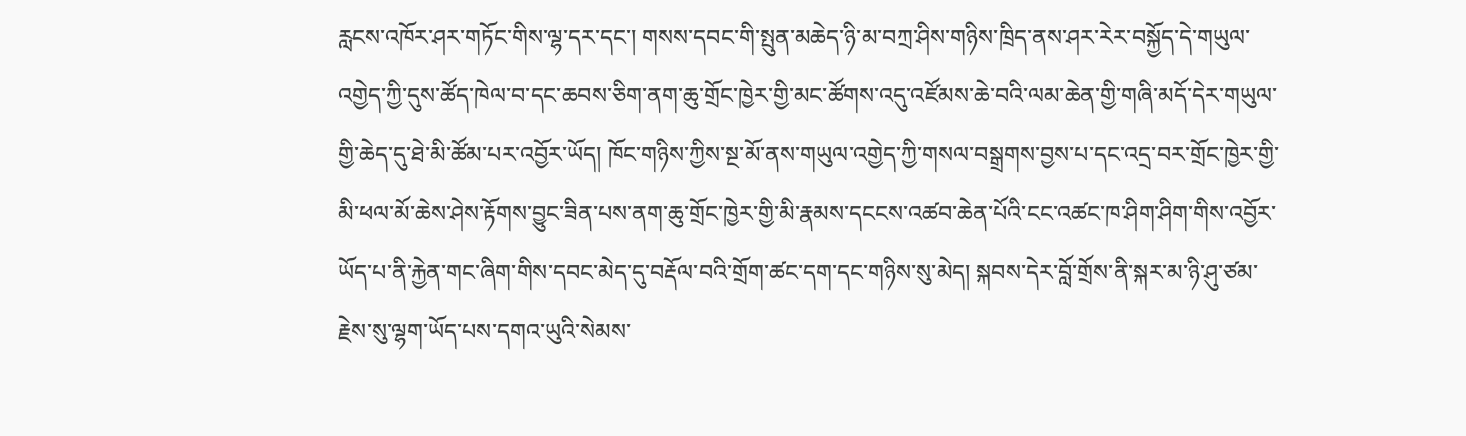རླངས་འཁོར་ཤར་གཏོང་གིས་ལྷ་དར་དང་། གསས་དབང་གི་སྤུན་མཆེད་ཉི་མ་བཀྲ་ཤིས་གཉིས་ཁྲིད་ནས་ཤར་རེར་བསྐྱོད་དེ་གཡུལ་འགྱེད་ཀྱི་དུས་ཚོད་ཁེལ་བ་དང་ཆབས་ཅིག་ནག་ཆུ་གྲོང་ཁྱེར་གྱི་མང་ཚོགས་འདུ་འཛོམས་ཆེ་བའི་ལམ་ཆེན་གྱི་གཞི་མདོ་དེར་གཡུལ་གྱི་ཆེད་དུ་ཐེ་མི་ཚོམ་པར་འབྱོར་ཡོད། ཁོང་གཉིས་ཀྱིས་སྔ་མོ་ནས་གཡུལ་འགྱེད་ཀྱི་གསལ་བསྒྲགས་བྱས་པ་དང་འདྲ་བར་གྲོང་ཁྱེར་གྱི་མི་ཕལ་མོ་ཆེས་ཤེས་རྟོགས་བྱུང་ཟིན་པས་ནག་ཆུ་གྲོང་ཁྱེར་གྱི་མི་རྣམས་དངངས་འཚབ་ཆེན་པོའི་ངང་འཚང་ཁ་ཤིག་ཤིག་གིས་འབྱོར་ཡོད་པ་ནི་རྐྱེན་གང་ཞིག་གིས་དབང་མེད་དུ་བརྡོལ་བའི་གྲོག་ཚང་དག་དང་གཉིས་སུ་མེད། སྐབས་དེར་བློ་གྲོས་ནི་སྐར་མ་ཉི་ཤུ་ཙམ་རྗེས་སུ་ལྷག་ཡོད་པས་དགའ་ཡུའི་སེམས་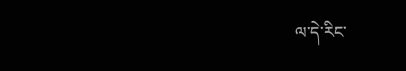ལ་དེ་རིང་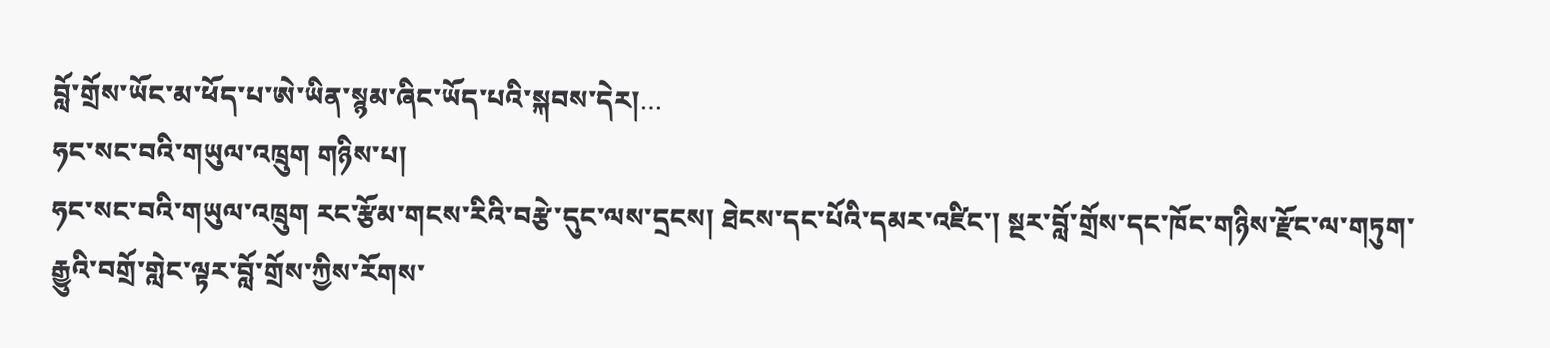བློ་གྲོས་ཡོང་མ་ཕོད་པ་ཨེ་ཡིན་སྙམ་ཞིང་ཡོད་པའི་སྐབས་དེར།…
ཧང་སང་བའི་གཡུལ་འཁྲུག གཉིས་པ།
ཧང་སང་བའི་གཡུལ་འཁྲུག རང་རྩོམ་གངས་རིའི་བརྩེ་དུང་ལས་དྲངས། ཐེངས་དང་པོའི་དམར་འཛིང་། སྔར་བློ་གྲོས་དང་ཁོང་གཉིས་རྫོང་ལ་གཏུག་རྒྱུའི་བགྲོ་གླེང་ལྟར་བློ་གྲོས་ཀྱིས་རོགས་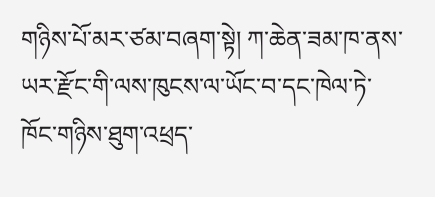གཉིས་པོ་མར་ཙམ་བཞག་སྟེ། ཀ་ཆེན་ཟམ་ཁ་ནས་ཡར་རྫོང་གི་ལས་ཁུངས་ལ་ཡོང་བ་དང་ཁེལ་ཏེ་ཁོང་གཉིས་ཐུག་འཕྲད་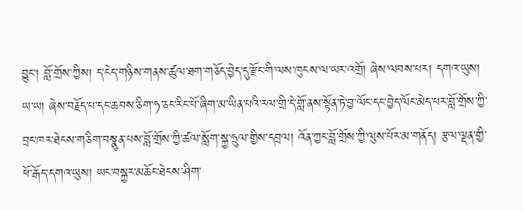བྱུང་། བློ་གྲོས་ཀྱིས། ད་ངེད་གཉིས་གནས་ཚུལ་ཐག་གཅོད་བྱེད་དུ་རྫོང་གི་ལས་ཁུངས་ལ་ཡར་འགྲོ། ཞེས་ལབས་པར། དགའ་ཡུས། ཡ་ཡ། ཞེས་བརྗོད་པ་དང་ཆབས་ཅིག་ཧ་ཅང་རིང་པོ་ཞིག་མ་ཡིན་པའི་རལ་གྲི་དེ་གློ་ནས་སྟོན་ཏེ་བྱ་ལོང་དང་བྱེད་ལོང་མེད་པར་བློ་གྲོས་ཀྱི་བྲང་ཁར་ཐེངས་གཅིག་བསྣུན་པས་བློ་གྲོས་ཀྱི་ཚལ་སློག་སྐྱ་ཧྲུལ་གྱིས་དབྲལ། འོན་ཀྱང་བློ་གྲོས་ཀྱི་ལུས་པོར་མ་གནོད། རྩལ་ལྡན་གྱི་ཕོ་རྒོད་དགའ་ཡུས། ཡང་བསྐྱར་མཆོང་ཐེངས་ཤིག་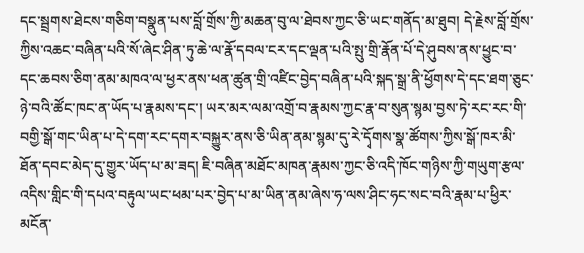དང་སྦྲགས་ཐེངས་གཅིག་བསྣུན་པས་བློ་གྲོས་ཀྱི་མཆན་བུ་ལ་ཐེབས་ཀྱང་ཅི་ཡང་གནོད་མ་ཐུབ། དེ་རྗེས་བློ་གྲོས་ཀྱིས་འཆང་བཞིན་པའི་སོ་ཞེང་ཤིན་ཏུ་ཆེ་ལ་རྣོ་དབལ་ངར་དང་ལྡན་པའི་སྤུ་གྲི་རྣོན་པོ་དེ་ཤུབས་ནས་ཕྱུང་བ་དང་ཆབས་ཅིག་ནམ་མཁའ་ལ་ཕྱར་ནས་ཕན་ཚུན་གྲི་འཛིང་བྱེད་བཞིན་པའི་སྐད་སྒྲ་ནི་ཕྱོགས་དེ་དང་ཐག་ཅུང་ཉེ་བའི་ཚོང་ཁང་ན་ཡོད་པ་རྣམས་དང་། ཡར་མར་ལམ་འགྲོ་བ་རྣམས་ཀྱང་རྣ་བ་སུན་སྙམ་བྱས་ཏེ་རང་རང་གི་བགྱི་སྒོ་གང་ཡིན་པ་དེ་དག་རང་དགར་བསྐྱུར་ནས་ཅི་ཡིན་ནམ་སྙམ་དུ་རེ་དྭོགས་སྣ་ཚོགས་ཀྱིས་སྒོ་ཁར་མི་ཐོན་དབང་མེད་དུ་གྱུར་ཡོད་པ་མ་ཟད། ཇི་བཞིན་མཐོང་མཁན་རྣམས་ཀྱང་ཅི་འདི་ཁོང་གཉིས་ཀྱི་གཡུག་རྩལ་འདིས་གླིང་གི་དཔའ་བརྟུལ་ཡང་ཕམ་པར་བྱེད་པ་མ་ཡིན་ནམ་ཞེས་ཧ་ལས་ཤིང་ཧང་སང་བའི་རྣམ་པ་ཕྱིར་མངོན་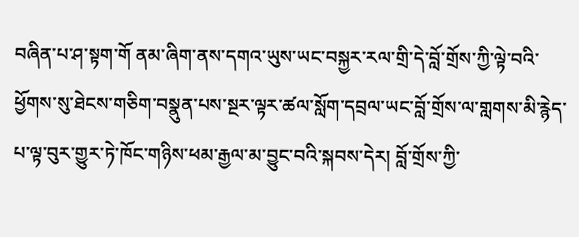བཞིན་པ་ཤ་སྟག་གོ ནམ་ཞིག་ནས་དགའ་ཡུས་ཡང་བསྐྱར་རལ་གྲི་དེ་བློ་གྲོས་ཀྱི་ལྟེ་བའི་ཕྱོགས་སུ་ཐེངས་གཅིག་བསྣུན་པས་སྔར་ལྟར་ཚལ་སློག་དབྲལ་ཡང་བློ་གྲོས་ལ་གླགས་མི་རྙེད་པ་ལྟ་བུར་གྱུར་ཏེ་ཁོང་གཉིས་ཕམ་རྒྱལ་མ་བྱུང་བའི་སྐབས་དེར། བློ་གྲོས་ཀྱི་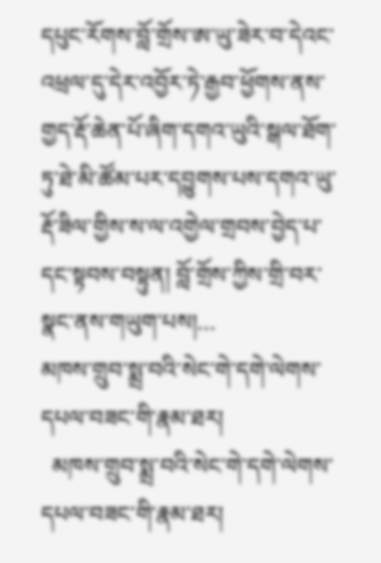དཔུང་རོགས་བློ་གྲོས་ཨ་ཡུ་ཟེར་བ་དེའང་འཕྲལ་དུ་དེར་འབྱོར་ཏེ་རྒྱབ་ཕྱོགས་ནས་གྱད་རྡོ་ཆེན་པོ་ཞིག་དགའ་ཡུའི་སྒལ་ཐོག་ཏུ་ཐེ་མི་ཚོམ་པར་དབྱུགས་པས་དགའ་ཡུ་རྡོ་ཟིལ་གྱིས་ས་ལ་འགྱེལ་གྲབས་བྱེད་པ་དང་སྟབས་བསྟུན། བློ་གྲོས་ཀྱིས་གྲི་བར་སྣང་ནས་གཡུག་པས།…
མཁས་གྲུབ་སྨྲ་བའི་སེང་གེ་དགེ་ལེགས་དཔལ་བཟང་གི་རྣམ་ཐར།
  མཁས་གྲུབ་སྨྲ་བའི་སེང་གེ་དགེ་ལེགས་དཔལ་བཟང་གི་རྣམ་ཐར།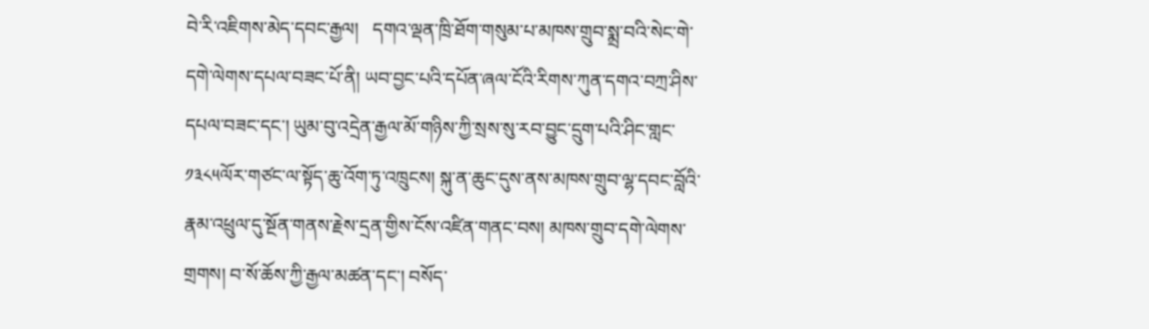བེ་རི་འཇིགས་མེད་དབང་རྒྱལ།   དགའ་ལྡན་ཁྲི་ཐོག་གསུམ་པ་མཁས་གྲུབ་སྨྲ་བའི་སེང་གེ་དགེ་ལེགས་དཔལ་བཟང་པོ་ནི། ཡབ་བྱང་པའི་དཔོན་ཞལ་ངོའི་རིགས་ཀུན་དགའ་བཀྲ་ཤིས་དཔལ་བཟང་དང་། ཡུམ་བུ་འདྲེན་རྒྱལ་མོ་གཉིས་ཀྱི་སྲས་སུ་རབ་བྱུང་དྲུག་པའི་ཤིང་གླང་༡༣༨༥ལོར་གཙང་ལ་སྟོད་ཆུ་འོག་ཏུ་འཁྲུངས། སྐུ་ན་ཆུང་དུས་ནས་མཁས་གྲུབ་ལྷ་དབང་བློའི་རྣམ་འཕྲུལ་དུ་སྔོན་གནས་རྗེས་དྲན་གྱིས་ངོས་འཛིན་གནང་བས། མཁས་གྲུབ་དགེ་ལེགས་གྲགས། བ་སོ་ཆོས་ཀྱི་རྒྱལ་མཚན་དང་། བསོད་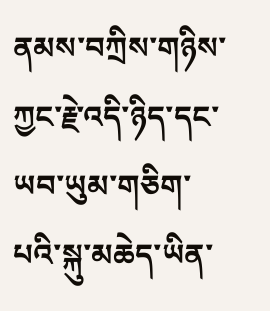ནམས་བཀྲིས་གཉིས་ཀྱང་རྗེ་འདི་ཉིད་དང་ཡབ་ཡུམ་གཅིག་པའི་སྐུ་མཆེད་ཡིན་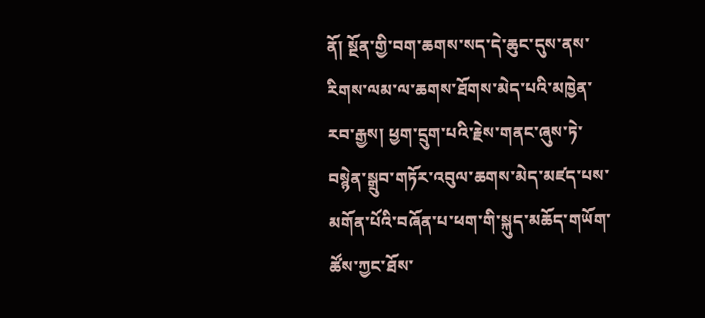ནོ། སྔོན་གྱི་བག་ཆགས་སད་དེ་ཆུང་དུས་ནས་རིགས་ལམ་ལ་ཆགས་ཐོགས་མེད་པའི་མཁྱེན་རབ་རྒྱས། ཕྱག་དྲུག་པའི་རྗེས་གནང་ཞུས་ཏེ་བསྙེན་སྒྲུབ་གཏོར་འབུལ་ཆགས་མེད་མཛད་པས་མགོན་པོའི་བཞོན་པ་ཕག་གི་སྐུད་མཆོད་གཡོག་ཚོས་ཀྱང་ཐོས་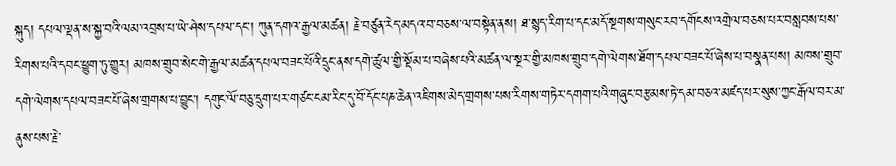སྐུད། དཔལ་ལྡན་ས་སྐྱ་བའི་ལམ་འབྲས་པ་ཡེ་ཤེས་དཔལ་དང་། ཀུན་དགའ་རྒྱལ་མཚན། རྗེ་བཙུན་རེད་མདའ་བ་བཅས་ལ་བསྟེན་ནས། ཐ་སྙད་རིག་པ་དང་མདོ་སྔགས་གསུང་རབ་དགོངས་འགྲེལ་བཅས་པར་བསླབས་པས་རིགས་པའི་དབང་ཕྱུག་ཏུ་གྱུར། མཁས་གྲུབ་སེང་གེ་རྒྱལ་མཚན་དཔལ་བཟང་པོའི་དྲུང་ནས་དགེ་ཚུལ་གྱི་སྡོམ་པ་བཞེས་པའི་མཚན་ལ་སྔར་གྱི་མཁས་གྲུབ་དགེ་ལེགས་ཐོག་དཔལ་བཟང་པོ་ཞེས་པ་བསྣན་པས། མཁས་གྲུབ་དགེ་ལེགས་དཔལ་བཟང་པོ་ཞེས་གྲགས་པ་བྱུང་། དགུང་ལོ་བཅུ་དྲུག་པར་གཙང་ངམ་རིང་དུ་བོ་དོང་པཎ་ཆེན་འཇིགས་མེད་གྲགས་པས་རིགས་གཏེར་དགག་པའི་གཞུང་བརྩམས་ཏེ་དམ་བཅའ་མཛད་པར་སུས་ཀྱང་རྒོལ་བར་མ་ནུས་པས་རྗེ་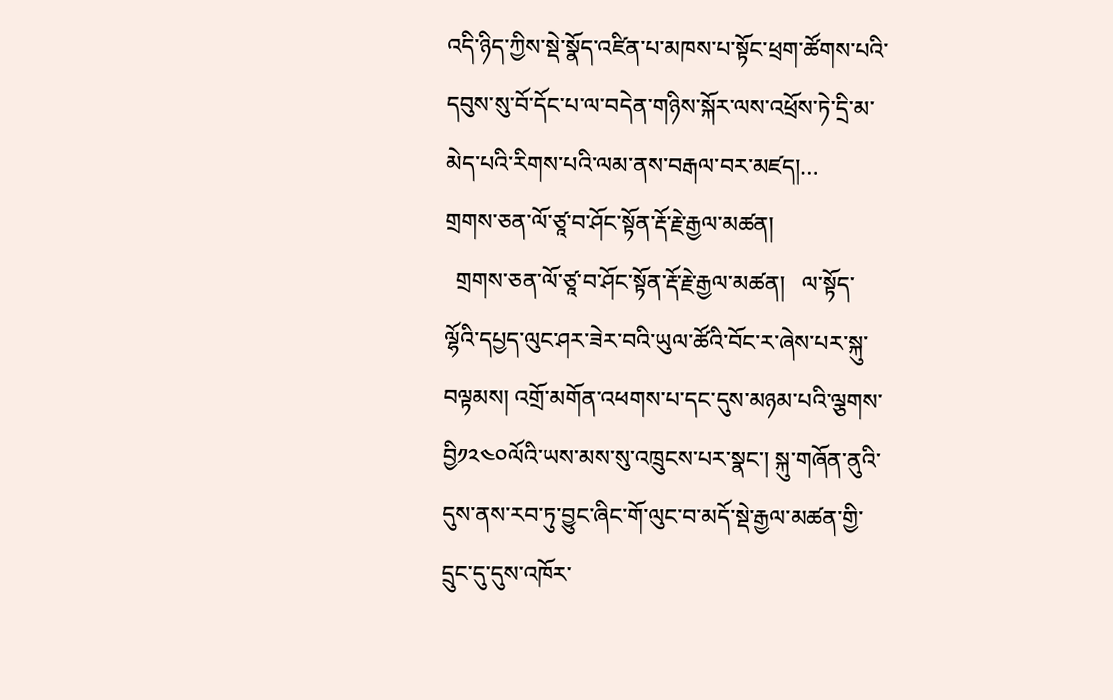འདི་ཉིད་ཀྱིས་སྡེ་སྣོད་འཛིན་པ་མཁས་པ་སྟོང་ཕྲག་ཚོགས་པའི་དབུས་སུ་བོ་དོང་པ་ལ་བདེན་གཉིས་སྐོར་ལས་འཕྲོས་ཏེ་དྲི་མ་མེད་པའི་རིགས་པའི་ལམ་ནས་བརྒལ་བར་མཛད།…
གྲགས་ཅན་ལོ་ཙཱ་བ་ཤོང་སྟོན་རྡོ་རྗེ་རྒྱལ་མཚན།
  གྲགས་ཅན་ལོ་ཙཱ་བ་ཤོང་སྟོན་རྡོ་རྗེ་རྒྱལ་མཚན།   ལ་སྟོད་ལྷོའི་དཔྱད་ལུང་ཤར་ཟེར་བའི་ཡུལ་ཚོའི་བོང་ར་ཞེས་པར་སྐུ་བལྟམས། འགྲོ་མགོན་འཕགས་པ་དང་དུས་མཉམ་པའི་ལྕགས་བྱི༡༢༤༠ལོའི་ཡས་མས་སུ་འཁྲུངས་པར་སྣང་། སྐུ་གཞོན་ནུའི་དུས་ནས་རབ་ཏུ་བྱུང་ཞིང་གོ་ལུང་བ་མདོ་སྡེ་རྒྱལ་མཚན་གྱི་དྲུང་དུ་དུས་འཁོར་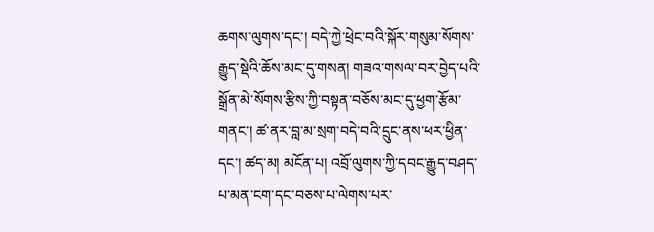ཆགས་ལུགས་དང་། བདེ་ཀྱེ་ཕྲེང་བའི་སྐོར་གསུམ་སོགས་རྒྱུད་སྡེའི་ཆོས་མང་དུ་གསན། གཟའ་གསལ་བར་བྱེད་པའི་སྒྲོན་མེ་སོགས་རྩིས་ཀྱི་བསྟན་བཅོས་མང་དུ་ཕྱག་རྩོམ་གནང་། ཚ་ནར་བླ་མ་སྲག་བདེ་བའི་དྲུང་ནས་ཕར་ཕྱིན་དང་། ཚད་མ། མངོན་པ། འབྲོ་ལུགས་ཀྱི་དབང་རྒྱུད་བཤད་པ་མན་ངག་དང་བཅས་པ་ལེགས་པར་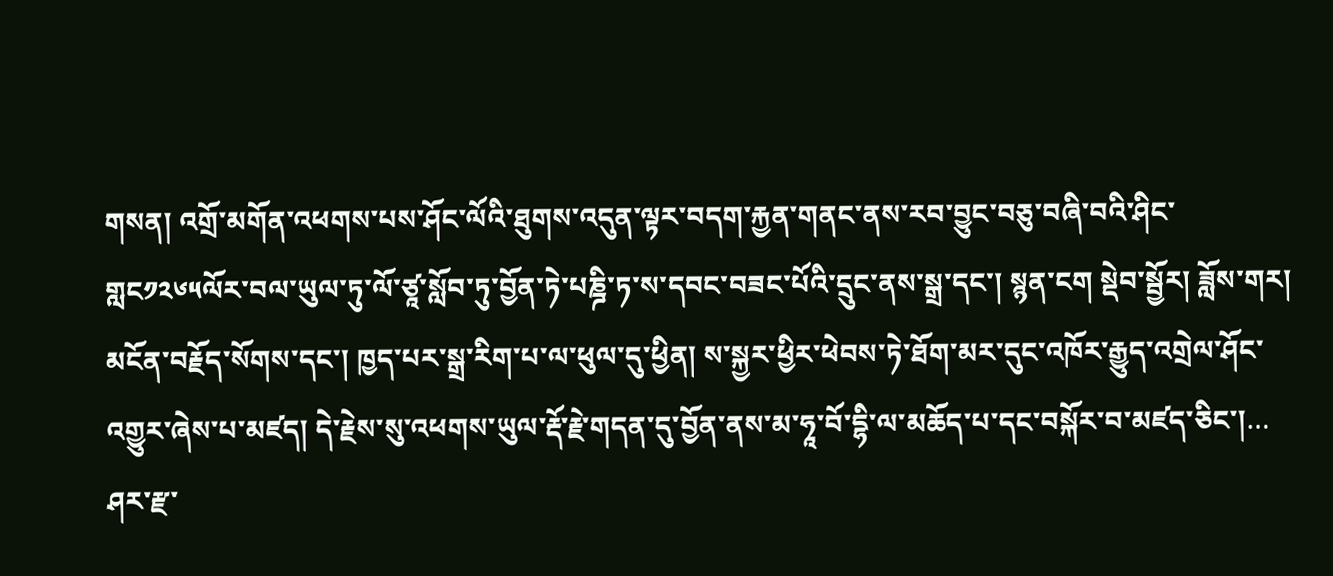གསན། འགྲོ་མགོན་འཕགས་པས་ཤོང་ལོའི་ཐུགས་འདུན་ལྟར་བདག་རྐྱན་གནང་ནས་རབ་བྱུང་བཅུ་བཞི་བའི་ཤིང་གླང༡༢༦༥ལོར་བལ་ཡུལ་ཏུ་ལོ་ཙཱ་སློབ་ཏུ་བྱོན་ཏེ་པཎྜི་ཏ་ས་དབང་བཟང་པོའི་དྲུང་ནས་སྒྲ་དང་། སྙན་ངག སྡེབ་སྦྱོར། ཟློས་གར། མངོན་བརྗོད་སོགས་དང་། ཁྱད་པར་སྒྲ་རིག་པ་ལ་ཕུལ་དུ་ཕྱིན། ས་སྐྱར་ཕྱིར་ཕེབས་ཏེ་ཐོག་མར་དུང་འཁོར་རྒྱུད་འགྲེལ་ཤོང་འགྱུར་ཞེས་པ་མཛད། དེ་རྗེས་སུ་འཕགས་ཡུལ་རྡོ་རྗེ་གདན་དུ་བྱོན་ནས་མ་ཧཱ་བོ་དྷི་ལ་མཆོད་པ་དང་བསྐོར་བ་མཛད་ཅིང་།…
ཤར་རྫ་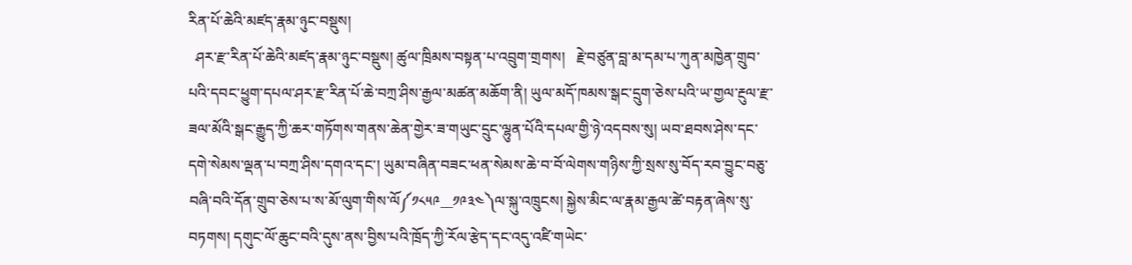རིན་པོ་ཆེའི་མཛད་རྣམ་ཉུང་བསྡུས།
  ཤར་རྫ་རིན་པོ་ཆེའི་མཛད་རྣམ་ཉུང་བསྡུས། ཚུལ་ཁྲིམས་བསྟན་པ་འབྲུག་གྲགས།   རྗེ་བཙུན་བླ་མ་དམ་པ་ཀུན་མཁྱེན་གྲུབ་པའི་དབང་ཕྱུག་དཔལ་ཤར་རྫ་རིན་པོ་ཆེ་བཀྲ་ཤིས་རྒྱལ་མཚན་མཆོག་ནི། ཡུལ་མདོ་ཁམས་སྒང་དྲུག་ཅེས་པའི་ཡ་གྱལ་རྔུལ་རྫ་ཟལ་མོའི་སྒང་རྒྱུད་ཀྱི་ཆར་གཏོགས་གནས་ཆེན་གྱེར་ཟ་གཡུང་དྲུང་ལྷུན་པོའི་དཔལ་གྱི་ཉེ་འདབས་སུ། ཡབ་ཐབས་ཤེས་དང་དགེ་སེམས་ལྡན་པ་བཀྲ་ཤིས་དགའ་དང་། ཡུམ་བཞིན་བཟང་ཕན་སེམས་ཆེ་བ་བོ་ལེགས་གཉིས་ཀྱི་སྲས་སུ་བོད་རབ་བྱུང་བཅུ་བཞི་བའི་དོན་གྲུབ་ཅེས་པ་ས་མོ་ལུག་གིས་ལོ༼༡༨༥༩__༡༩༣༤༽ལ་སྐུ་འཁྲུངས། སྐྱེས་མིང་ལ་རྣམ་རྒྱལ་ཚེ་བརྟན་ཞེས་སུ་བཏགས། དགུང་ལོ་ཆུང་བའི་དུས་ནས་བྱིས་པའི་ཁྲོད་ཀྱི་རོལ་རྩེད་དང་འདུ་འཛི་གཡེང་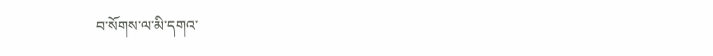བ་སོགས་ལ་མི་དགའ་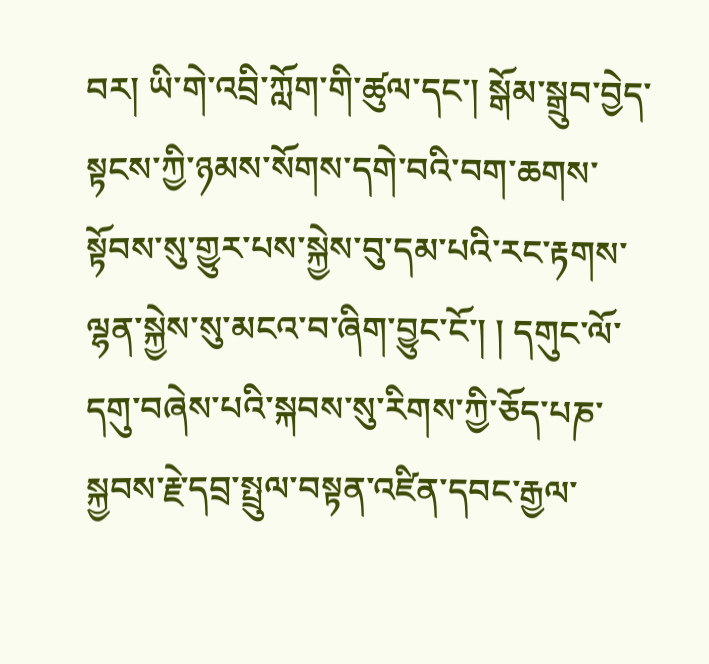བར། ཡི་གེ་འབྲི་ཀློག་གི་ཚུལ་དང་། སྒོམ་སྒྲུབ་བྱེད་སྟངས་ཀྱི་ཉམས་སོགས་དགེ་བའི་བག་ཆགས་སྟོབས་སུ་གྱུར་པས་སྐྱེས་བུ་དམ་པའི་རང་རྟགས་ལྷན་སྐྱེས་སུ་མངའ་བ་ཞིག་བྱུང་ངོ་། ། དགུང་ལོ་དགུ་བཞེས་པའི་སྐབས་སུ་རིགས་ཀྱི་ཅོད་པཎ་སྐྱབས་རྗེ་དབྲ་སྤྲུལ་བསྟན་འཛིན་དབང་རྒྱལ་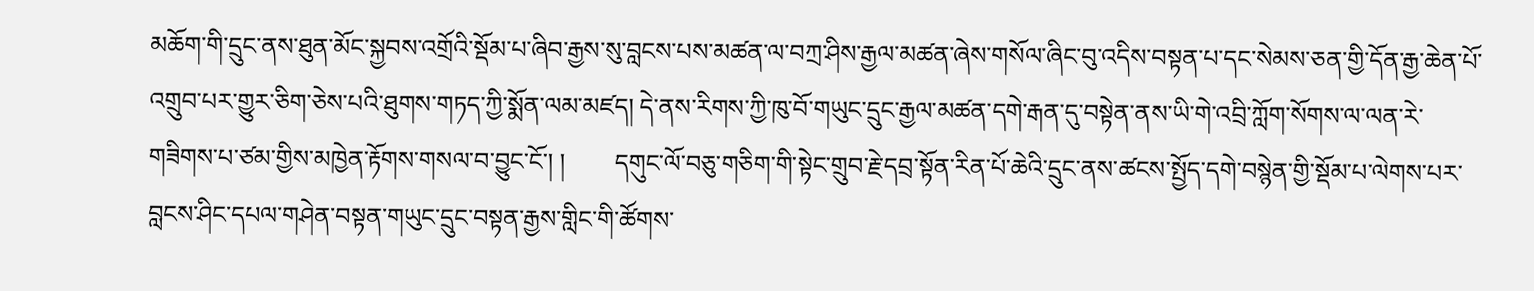མཆོག་གི་དྲུང་ནས་ཐུན་མོང་སྐྱབས་འགྲོའི་སྡོམ་པ་ཞིབ་རྒྱས་སུ་བླངས་པས་མཚན་ལ་བཀྲ་ཤིས་རྒྱལ་མཚན་ཞེས་གསོལ་ཞིང་བུ་འདིས་བསྟན་པ་དང་སེམས་ཅན་གྱི་དོན་རྒྱ་ཆེན་པོ་འགྲུབ་པར་གྱུར་ཅིག་ཅེས་པའི་ཐུགས་གཏད་ཀྱི་སྨོན་ལམ་མཛད། དེ་ནས་རིགས་ཀྱི་ཁུ་བོ་གཡུང་དྲུང་རྒྱལ་མཚན་དགེ་རྒན་དུ་བསྟེན་ནས་ཡི་གེ་འབྲི་ཀློག་སོགས་ལ་ལན་རེ་གཟིགས་པ་ཙམ་གྱིས་མཁྱེན་རྟོགས་གསལ་བ་བྱུང་ངོ་། །        དགུང་ལོ་བཅུ་གཅིག་གི་སྟེང་གྲུབ་རྗེ་དབྲ་སྟོན་རིན་པོ་ཆེའི་དྲུང་ནས་ཚངས་སྤྱོད་དགེ་བསྙེན་གྱི་སྡོམ་པ་ལེགས་པར་བླངས་ཤིང་དཔལ་གཤེན་བསྟན་གཡུང་དྲུང་བསྟན་རྒྱས་གླིང་གི་ཚོགས་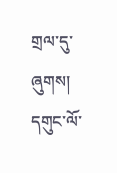གྲལ་དུ་ཞུགས།       དགུང་ལོ་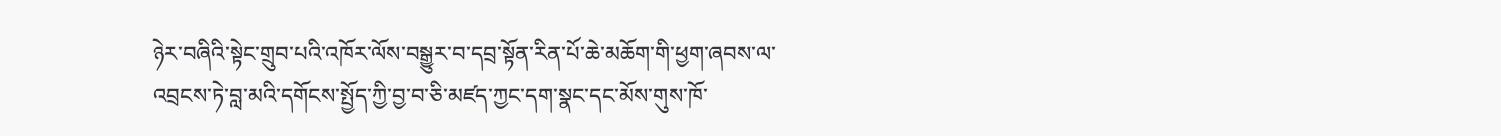ཉེར་བཞིའི་སྟེང་གྲུབ་པའི་འཁོར་ལོས་བསྒྱུར་བ་དབྲ་སྟོན་རིན་པོ་ཆེ་མཆོག་གི་ཕྱག་ཞབས་ལ་འབྲངས་ཏེ་བླ་མའི་དགོངས་སྤྱོད་ཀྱི་བྱ་བ་ཅི་མཛད་ཀྱང་དག་སྣང་དང་མོས་གུས་ཁོ་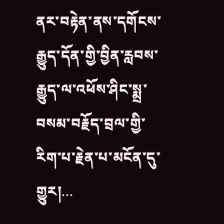ནར་བརྟེན་ནས་དགོངས་རྒྱུད་དོན་གྱི་བྱིན་རླབས་རྒྱུད་ལ་འཕོས་ཤིང་སྨྲ་བསམ་བརྗོད་བྲལ་གྱི་རིག་པ་རྗེན་པ་མངོན་དུ་གྱུར།…